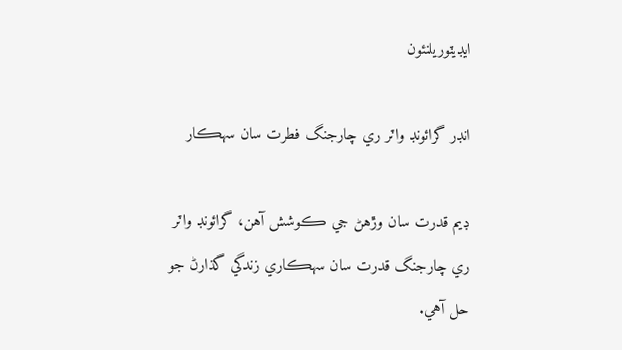ايڊيٽوريلنئون

انڊر گرائونڊ واٽر ري چارجنگ فطرت سان سهڪار

ڊيم قدرت سان وڙهڻ جي ڪوشش آهن، گرائونڊ واٽر ري چارجنگ قدرت سان سهڪاري زندگي گذارڻ جو حل آهي.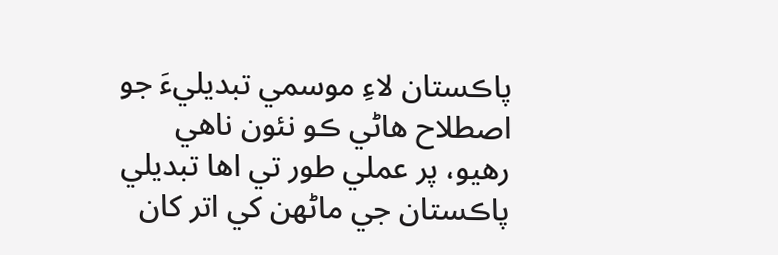پاڪستان لاءِ موسمي تبديليءَ جو اصطلاح هاڻي ڪو نئون ناهي رهيو، پر عملي طور تي اها تبديلي پاڪستان جي ماڻهن کي اتر کان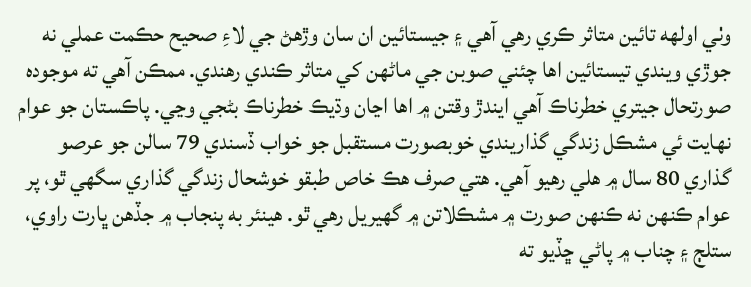وٺي اولهه تائين متاثر ڪري رهي آهي ۽ جيستائين ان سان وڙهڻ جي لاءِ صحيح حڪمت عملي نه جوڙي ويندي تيستائين اها چئني صوبن جي ماڻهن کي متاثر ڪندي رهندي. ممڪن آهي ته موجوده صورتحال جيتري خطرناڪ آهي ايندڙ وقتن ۾ اها اڃان وڌيڪ خطرناڪ بڻجي وڃي. پاڪستان جو عوام نهايت ئي مشڪل زندگي گذاريندي خوبصورت مستقبل جو خواب ڏسندي 79 سالن جو عرصو گذاري 80 سال ۾ هلي رهيو آهي. هتي صرف هڪ خاص طبقو خوشحال زندگي گذاري سگهي ٿو، پر عوام ڪنهن نه ڪنهن صورت ۾ مشڪلاتن ۾ گهيريل رهي ٿو. هينئر به پنجاب ۾ جڏهن ڀارت راوي، ستلڄ ۽ چناب ۾ پاڻي ڇڏيو ته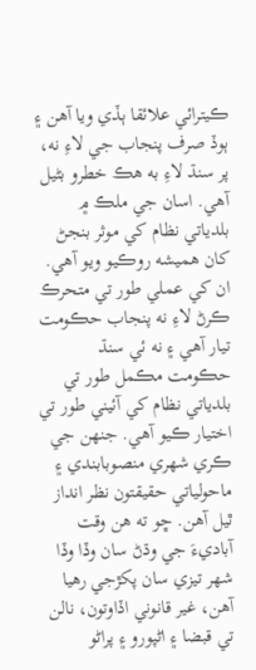ڪيترائي علائقا ٻڏي ويا آهن ۽ ٻوڏ صرف پنجاب جي لاءِ نه، پر سنڌ لاءِ به هڪ خطرو بڻيل آهي. اسان جي ملڪ ۾ بلدياتي نظام کي موثر بنجڻ کان هميشه روڪيو ويو آهي. ان کي عملي طور تي متحرڪ ڪرڻ لاءِ نه پنجاب حڪومت تيار آهي ۽ نه ئي سنڌ حڪومت مڪمل طور تي بلدياتي نظام کي آئيني طور تي اختيار ڪيو آهي. جنهن جي ڪري شهري منصوبابندي ۽ ماحولياتي حقيقتون نظر انداز ٿيل آهن. ڇو ته هن وقت آباديءَ جي وڌڻ سان وڏا وڏا شهر تيزي سان پکڙجي رهيا آهن، غير قانوني اڏاوتون، نالن تي قبضا ۽ اڻپورو ۽ پراڻو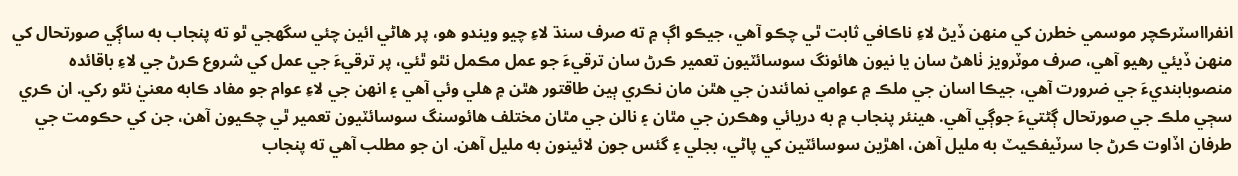انفرااسٽرڪچر موسمي خطرن کي منهن ڏيڻ لاءِ ناڪافي ثابت ٿي چڪو آهي، جيڪو اڳ ۾ ته صرف سنڌ لاءِ چيو ويندو هو، پر هاڻي ائين چئي سگهجي ٿو ته پنجاب به ساڳي صورتحال کي منهن ڏيئي رهيو آهي، صرف موٽرويز ٺاهڻ سان يا نيون هائونگ سوسائٽيون تعمير ڪرڻ سان ترقيءَ جو عمل مڪمل نٿو ٿئي، پر ترقيءَ جي عمل کي شروع ڪرڻ جي لاءِ باقائده منصوبابنديءَ جي ضرورت آهي، جيڪا اسان جي ملڪ ۾ عوامي نمائندن جي هٿن مان نڪري ٻين طاقتور هٿن ۾ هلي وئي آهي ۽ انهن جي لاءِ عوام جو مفاد ڪابه معنيٰ نٿو رکي. ان ڪري سڄي ملڪ جي صورتحال ڳڻتيءَ جوڳي آهي. هينئر پنجاب ۾ به دريائي وهڪرن جي مٿان ۽ نالن جي مٿان مختلف هائوسنگ سوسائٽيون تعمير ٿي چڪيون آهن، جن کي حڪومت جي طرفان اڏاوت ڪرڻ جا سرٽيفڪيٽ به مليل آهن، اهڙين سوسائٽين کي پاڻي، بجلي ۽ گئس جون لائينون به مليل آهن. ان جو مطلب آهي ته پنجاب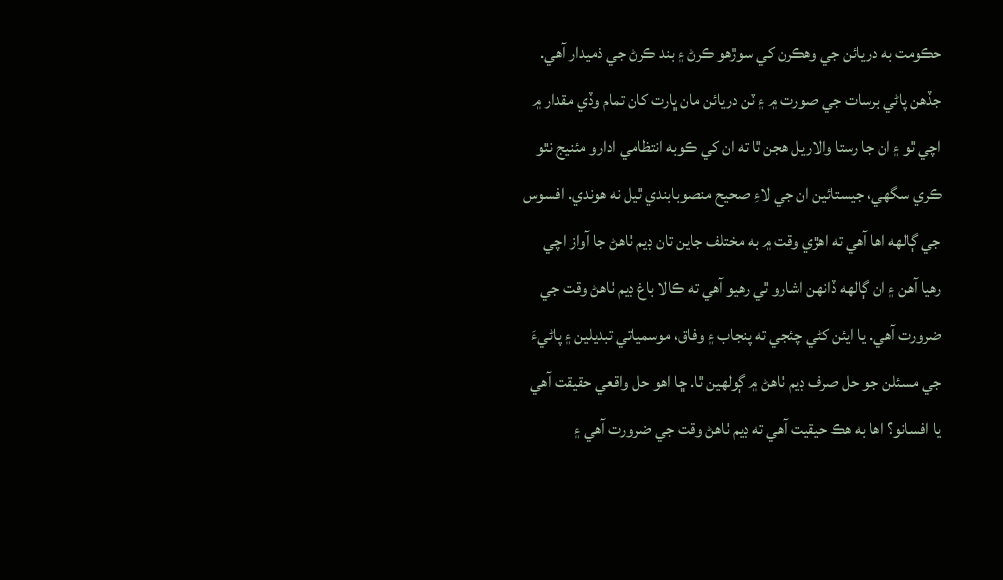حڪومت به دريائن جي وهڪرن کي سوڙهو ڪرڻ ۽ بند ڪرڻ جي ذميدار آهي. جڏهن پاڻي برسات جي صورت ۾ ۽ ٽن دريائن مان ڀارت کان تمام وڏي مقدار ۾ اچي ٿو ۽ ان جا رستا والاريل هجن ٿا ته ان کي ڪوبه انتظامي ادارو مئنيج نٿو ڪري سگهي، جيستائين ان جي لاءِ صحيح منصوبابندي ٿيل نه هوندي. افسوس جي ڳالهه اها آهي ته اهڙي وقت ۾ به مختلف جاين تان ڊيم ٺاهڻ جا آواز اچي رهيا آهن ۽ ان ڳالهه ڏانهن اشارو ٿي رهيو آهي ته ڪالا باغ ڊيم ٺاهڻ وقت جي ضرورت آهي. يا ايئن کڻي چئجي ته پنجاب ۽ وفاق، موسمياتي تبديلين ۽ پاڻيءَ جي مسئلن جو حل صرف ڊيم ٺاهڻ ۾ ڳولهين ٿا. ڇا اهو حل واقعي حقيقت آهي يا افسانو؟ اها به هڪ حيقيت آهي ته ڊيم ٺاهڻ وقت جي ضرورت آهي ۽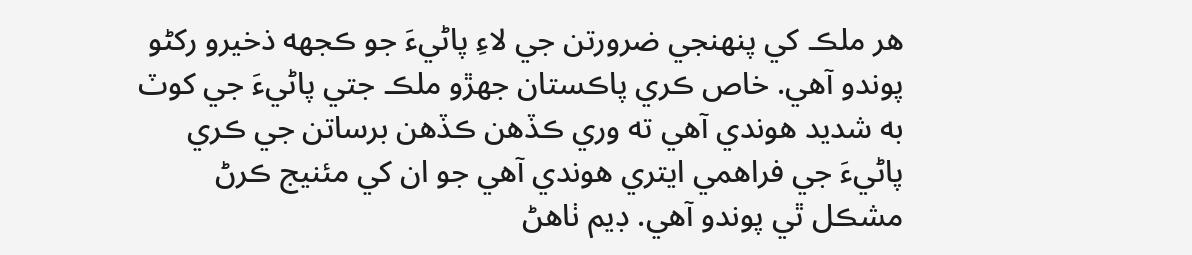هر ملڪ کي پنهنجي ضرورتن جي لاءِ پاڻيءَ جو ڪجهه ذخيرو رکڻو پوندو آهي. خاص ڪري پاڪستان جهڙو ملڪ جتي پاڻيءَ جي کوٽ به شديد هوندي آهي ته وري ڪڏهن ڪڏهن برساتن جي ڪري پاڻيءَ جي فراهمي ايتري هوندي آهي جو ان کي مئنيج ڪرڻ مشڪل ٿي پوندو آهي. ڊيم ٺاهڻ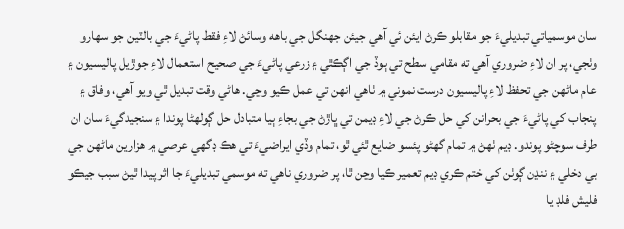سان موسمياتي تبديليءَ جو مقابلو ڪرڻ ايئن ئي آهي جيئن جهنگل جي باهه وسائڻ لاءِ فقط پاڻيءَ جي بالٽين جو سهارو وٺجي، پر ان لاءِ ضروري آهي ته مقامي سطح تي ٻوڏ جي اڳڪٿي ۽ زرعي پاڻيءَ جي صحيح استعمال لاءِ جوڙيل پاليسيون ۽ عام ماڻهن جي تحفظ لاءِ پاليسيون درست نموني ۾ ٺاهي انهن تي عمل ڪيو وڃي. هاڻي وقت تبديل ٿي ويو آهي، وفاق ۽ پنجاب کي پاڻيءَ جي بحرانن کي حل ڪرڻ جي لاءِ ڊيمن تي ڀاڙڻ جي بجاءِ ٻيا متبادل حل ڳولهڻا پوندا ۽ سنجيدگيءَ سان ان طرف سوچڻو پوندو. ڊيم ٺهڻ ۾ تمام گهڻو پئسو ضايع ٿئي ٿو، تمام وڏي ايراضيءَ تي هڪ ڊگهي عرصي ۾ هزارين ماڻهن جي بي دخلي ۽ ننڍن ڳوٺن کي ختم ڪري ڊيم تعمير ڪيا وڃن ٿا، پر ضروري ناهي ته موسمي تبديليءَ جا اثر پيدا ٿيڻ سبب جيڪو فليش فلڊ يا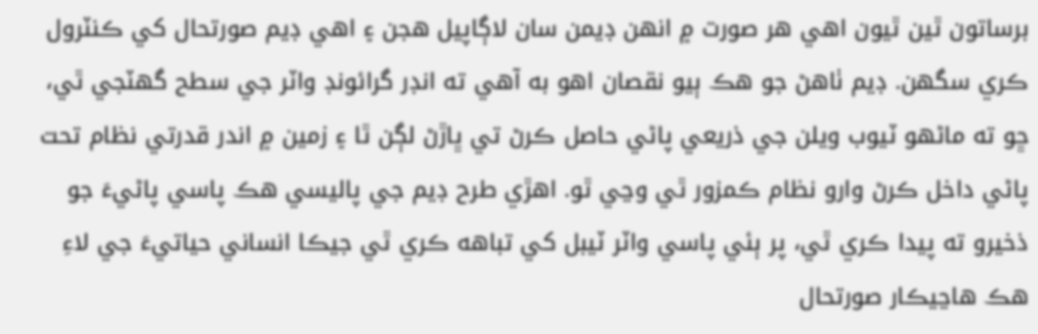برساتون ٿين ٿيون اهي هر صورت ۾ انهن ڊيمن سان لاڳاپيل هجن ۽ اهي ڊيم صورتحال کي ڪنٽرول ڪري سگهن. ڊيم ٺاهڻ جو هڪ ٻيو نقصان اهو به آهي ته انڊر گرائونڊ واٽر جي سطح گهٽجي ٿي، ڇو ته ماڻهو ٽيوب ويلن جي ذريعي پاڻي حاصل ڪرڻ تي ڀاڙڻ لڳن ٿا ۽ زمين ۾ اندر قدرتي نظام تحت پاڻي داخل ڪرڻ وارو نظام ڪمزور ٿي وڃي ٿو. اهڙي طرح ڊيم جي پاليسي هڪ پاسي پاڻيءَ جو ذخيرو ته پيدا ڪري ٿي، پر ٻئي پاسي واٽر ٽيبل کي تباهه ڪري ٿي جيڪا انساني حياتيءَ جي لاءِ هڪ هاڃيڪار صورتحال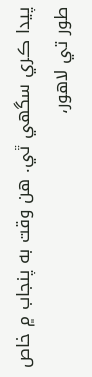پيدا ڪري سگهي ٿي. هن وقت به پنجاب ۾ خاص طور تي لاهور،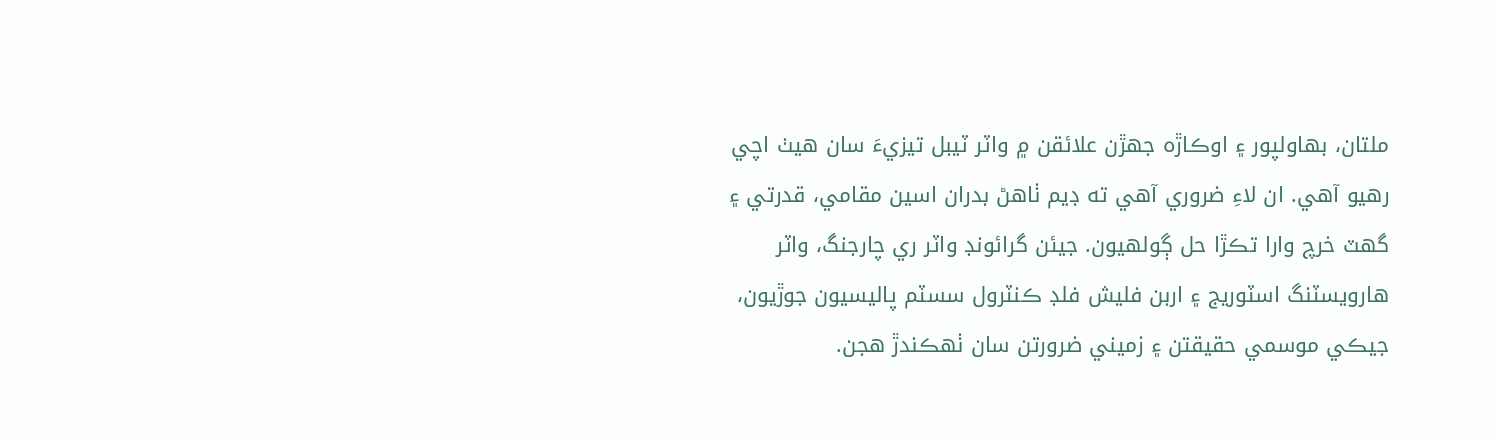ملتان، بهاولپور ۽ اوڪاڙه جهڙن علائقن ۾ واٽر ٽيبل تيزيءَ سان هيٺ اچي رهيو آهي. ان لاءِ ضروري آهي ته ڊيم ٺاهڻ بدران اسين مقامي، قدرتي ۽ گهٽ خرچ وارا تڪڙا حل ڳولهيون. جيئن گرائونڊ واٽر ري چارجنگ، واٽر هارويسٽنگ اسٽوريج ۽ اربن فليش فلڊ ڪنٽرول سسٽم پاليسيون جوڙيون، جيڪي موسمي حقيقتن ۽ زميني ضرورتن سان ٺهڪندڙ هجن.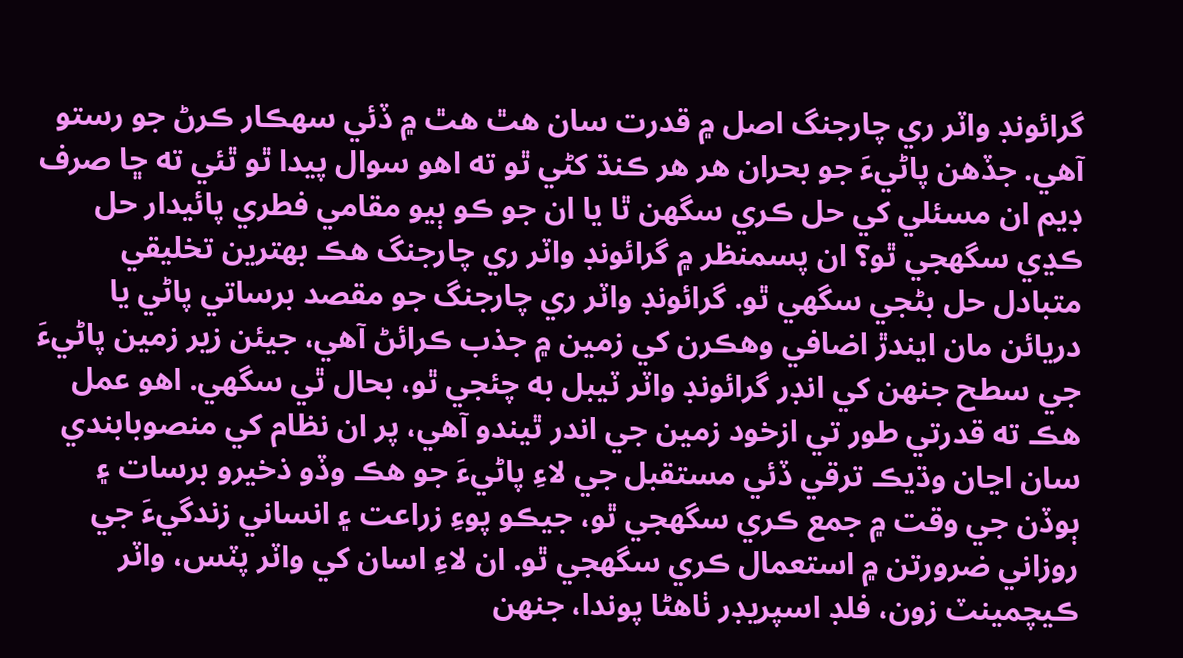گرائونڊ واٽر ري چارجنگ اصل ۾ قدرت سان هٿ هٿ ۾ ڏئي سهڪار ڪرڻ جو رستو آهي. جڏهن پاڻيءَ جو بحران هر هر ڪنڌ کڻي ٿو ته اهو سوال پيدا ٿو ٿئي ته ڇا صرف ڊيم ان مسئلي کي حل ڪري سگهن ٿا يا ان جو ڪو ٻيو مقامي فطري پائيدار حل ڪڍي سگهجي ٿو؟ ان پسمنظر ۾ گرائونڊ واٽر ري چارجنگ هڪ بهترين تخليقي متبادل حل بڻجي سگهي ٿو. گرائونڊ واٽر ري چارجنگ جو مقصد برساتي پاڻي يا دريائن مان ايندڙ اضافي وهڪرن کي زمين ۾ جذب ڪرائڻ آهي، جيئن زير زمين پاڻيءَ جي سطح جنهن کي انڊر گرائونڊ واٽر ٽيبل به چئجي ٿو، بحال ٿي سگهي. اهو عمل هڪ ته قدرتي طور تي ازخود زمين جي اندر ٿيندو آهي، پر ان نظام کي منصوبابندي سان اڃان وڌيڪ ترقي ڏئي مستقبل جي لاءِ پاڻيءَ جو هڪ وڏو ذخيرو برسات ۽ ٻوڏن جي وقت ۾ جمع ڪري سگهجي ٿو، جيڪو پوءِ زراعت ۽ انساني زندگيءَ جي روزاني ضرورتن ۾ استعمال ڪري سگهجي ٿو. ان لاءِ اسان کي واٽر پٽس، واٽر ڪيچمينٽ زون، فلڊ اسپريڊر ٺاهڻا پوندا، جنهن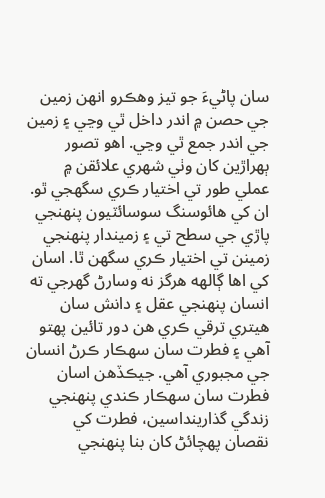سان پاڻيءَ جو تيز وهڪرو انهن زمين جي حصن ۾ اندر داخل ٿي وڃي ۽ زمين جي اندر جمع ٿي وڃي. اهو تصور ٻهراڙين کان وٺي شهري علائقن ۾ عملي طور تي اختيار ڪري سگهجي ٿو. ان کي هائوسنگ سوسائٽيون پنهنجي پاڙي جي سطح تي ۽ زميندار پنهنجي زمينن تي اختيار ڪري سگهن ٿا. اسان کي اها ڳالهه هرگز نه وسارڻ گهرجي ته انسان پنهنجي عقل ۽ دانش سان هيتري ترقي ڪري هن دور تائين پهتو آهي ۽ فطرت سان سهڪار ڪرڻ انسان جي مجبوري آهي. جيڪڏهن اسان فطرت سان سهڪار ڪندي پنهنجي زندگي گذارينداسين، فطرت کي نقصان پهچائڻ کان بنا پنهنجي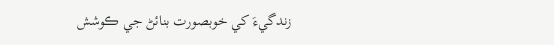زندگيءَ کي خوبصورت بنائڻ جي ڪوشش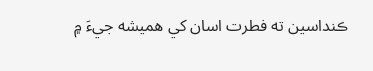ڪنداسين ته فطرت اسان کي هميشه جيءَ ۾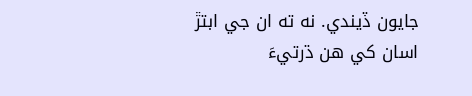جايون ڏيندي. نه ته ان جي ابتڙ اسان کي هن ڌرتيءَ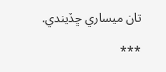تان ميساري ڇڏيندي.

***